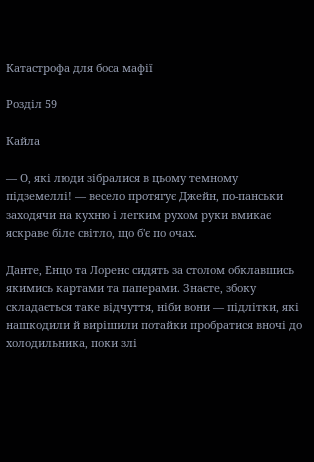Катастрофа для боса мафії

Розділ 59

Кайла

— О, які люди зібралися в цьому темному підземеллі! — весело протягує Джейн, по-панськи заходячи на кухню і легким рухом руки вмикає яскраве біле світло, що б'є по очах.

Данте, Енцо та Лоренс сидять за столом обклавшись якимись картами та паперами. Знаєте, збоку складається таке відчуття, ніби вони — підлітки, які нашкодили й вирішили потайки пробратися вночі до холодильника, поки злі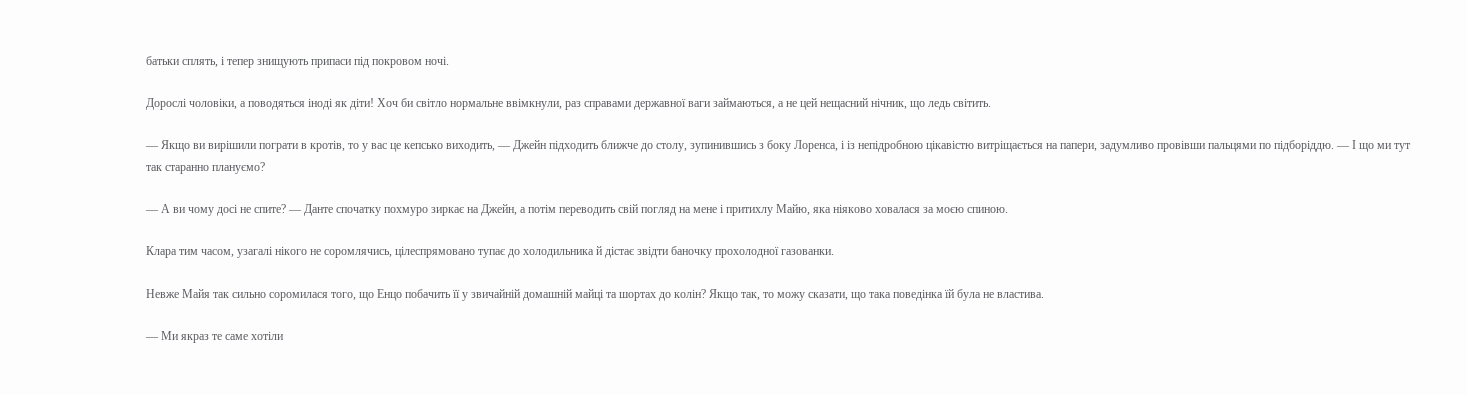батьки сплять, і тепер знищують припаси під покровом ночі.

Дорослі чоловіки, а поводяться іноді як діти! Хоч би світло нормальне ввімкнули, раз справами державної ваги займаються, а не цей нещасний нічник, що ледь світить.

— Якщо ви вирішили пограти в кротів, то у вас це кепсько виходить, — Джейн підходить ближче до столу, зупинившись з боку Лоренса, і із непідробною цікавістю витріщається на папери, задумливо провівши пальцями по підборіддю. — І що ми тут так старанно плануємо?

— А ви чому досі не спите? — Данте спочатку похмуро зиркає на Джейн, а потім переводить свій погляд на мене і притихлу Майю, яка ніяково ховалася за моєю спиною.

Клара тим часом, узагалі нікого не соромлячись, цілеспрямовано тупає до холодильника й дістає звідти баночку прохолодної газованки.

Невже Майя так сильно соромилася того, що Енцо побачить її у звичайній домашній майці та шортах до колін? Якщо так, то можу сказати, що така поведінка їй була не властива.

— Ми якраз те саме хотіли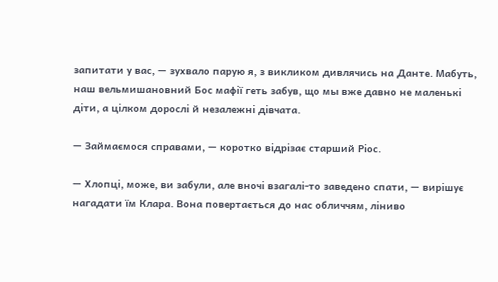запитати у вас, — зухвало парую я, з викликом дивлячись на Данте. Мабуть, наш вельмишановний Бос мафії геть забув, що мы вже давно не маленькі діти, а цілком дорослі й незалежні дівчата.

— Займаємося справами, — коротко відрізає старший Ріос.

— Хлопці, може, ви забули, але вночі взагалі-то заведено спати, — вирішує нагадати їм Клара. Вона повертається до нас обличчям, ліниво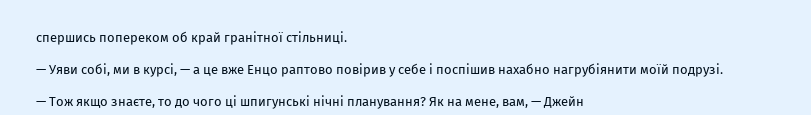спершись попереком об край гранітної стільниці.

— Уяви собі, ми в курсі, — а це вже Енцо раптово повірив у себе і поспішив нахабно нагрубіянити моїй подрузі.

— Тож якщо знаєте, то до чого ці шпигунські нічні планування? Як на мене, вам, — Джейн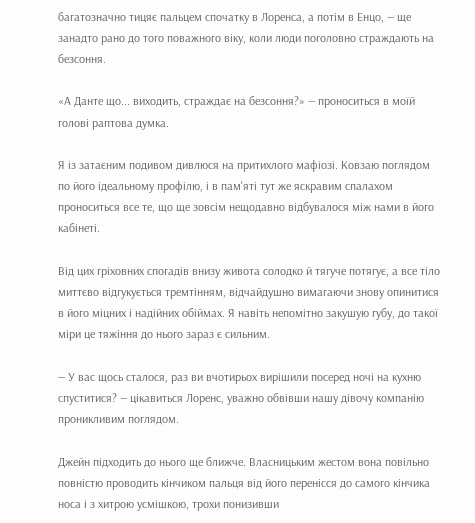багатозначно тицяє пальцем спочатку в Лоренса, а потім в Енцо, — ще занадто рано до того поважного віку, коли люди поголовно страждають на безсоння.

«А Данте що... виходить, страждає на безсоння?» — проноситься в моїй голові раптова думка.

Я із затаєним подивом дивлюся на притихлого мафіозі. Ковзаю поглядом по його ідеальному профілю, і в пам'яті тут же яскравим спалахом проноситься все те, що ще зовсім нещодавно відбувалося між нами в його кабінеті.

Від цих гріховних спогадів внизу живота солодко й тягуче потягує, а все тіло миттєво відгукується тремтінням, відчайдушно вимагаючи знову опинитися в його міцних і надійних обіймах. Я навіть непомітно закушую губу, до такої міри це тяжіння до нього зараз є сильним.

— У вас щось сталося, раз ви вчотирьох вирішили посеред ночі на кухню спуститися? — цікавиться Лоренс, уважно обвівши нашу дівочу компанію проникливим поглядом.

Джейн підходить до нього ще ближче. Власницьким жестом вона повільно повністю проводить кінчиком пальця від його перенісся до самого кінчика носа і з хитрою усмішкою, трохи понизивши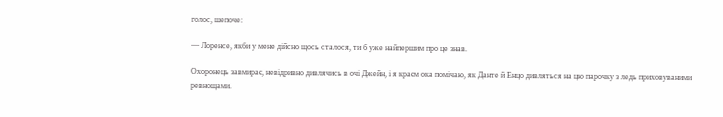голос, шепоче:

— Лоренсе, якби у мене дійсно щось сталося, ти б уже найпершим про це знав.

Охоронець завмирає, невідривно дивлячись в очі Джейн, і я краєм ока помічаю, як Данте й Енцо дивляться на цю парочку з ледь приховуваними ревнощами.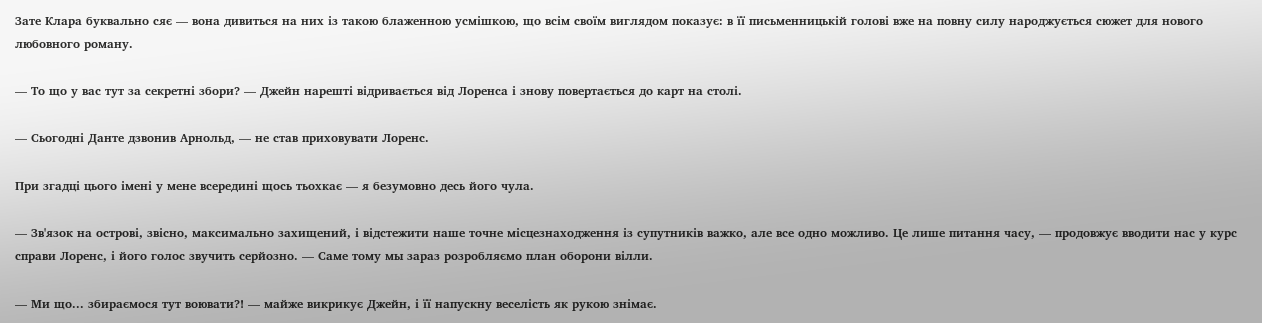Зате Клара буквально сяє — вона дивиться на них із такою блаженною усмішкою, що всім своїм виглядом показує: в її письменницькій голові вже на повну силу народжується сюжет для нового любовного роману.

— То що у вас тут за секретні збори? — Джейн нарешті відривається від Лоренса і знову повертається до карт на столі.

— Сьогодні Данте дзвонив Арнольд, — не став приховувати Лоренс.

При згадці цього імені у мене всередині щось тьохкає — я безумовно десь його чула.

— Зв'язок на острові, звісно, максимально захищений, і відстежити наше точне місцезнаходження із супутників важко, але все одно можливо. Це лише питання часу, — продовжує вводити нас у курс справи Лоренс, і його голос звучить серйозно. — Саме тому мы зараз розробляємо план оборони вілли.

— Ми що... збираємося тут воювати?! — майже викрикує Джейн, і її напускну веселість як рукою знімає.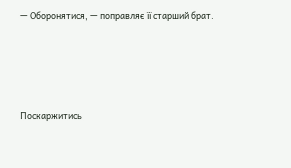— Оборонятися, — поправляє її старший брат.




Поскаржитись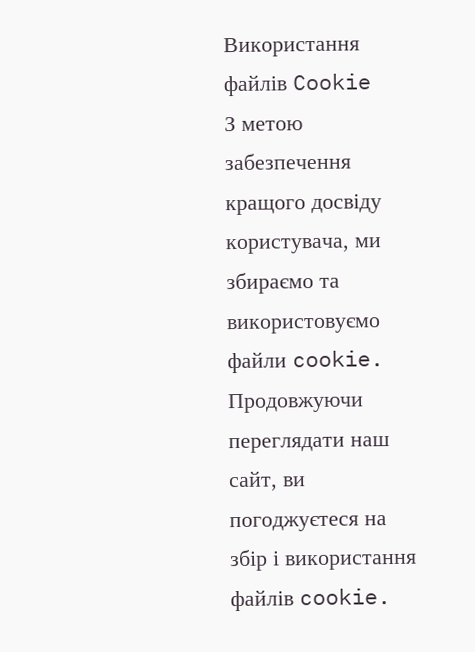Використання файлів Cookie
З метою забезпечення кращого досвіду користувача, ми збираємо та використовуємо файли cookie. Продовжуючи переглядати наш сайт, ви погоджуєтеся на збір і використання файлів cookie.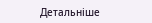Детальніше